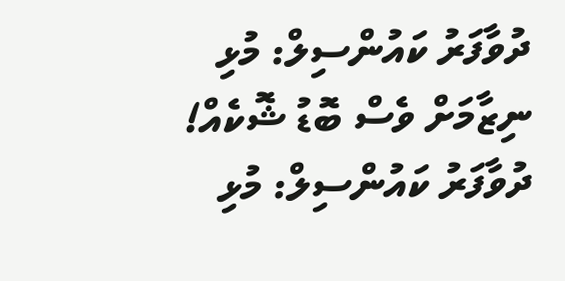ދުވާފަރު ކައުންސިލް: މުޅި ނިޒާމަށް ވެސް ބޮޑު ޝޮކެއް!
ދުވާފަރު ކައުންސިލް: މުޅި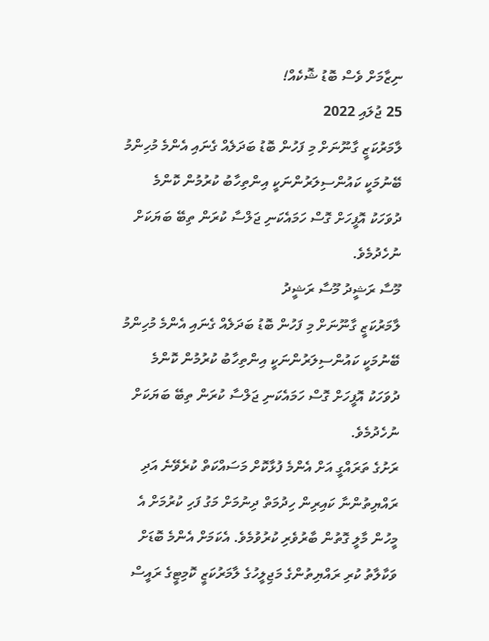ނިޒާމަށް ވެސް ބޮޑު ޝޮކެއް!
25 ޖުލައި 2022
ލާމަރުކަޒީ ގާނޫނަށް މި ފަހުން ބޮޑު ބަދަލެއް ގެނައި އެންމެ މުހިންމު ބޭނުމަކީ ކައުންސިލަރުންނަކީ އިންތިހާބު ކުރުމުން ކޮންމެ ދުވަހަކު އޮފީހަށް ގޮސް ހަމައެކަނި ޖަލްސާ ކުރަން ތިބޭ ބަޔަކަށް ނުހެދުމެވެ.
މޫސާ ރަޝީދު މޫސާ ރަޝީދު
ލާމަރުކަޒީ ގާނޫނަށް މި ފަހުން ބޮޑު ބަދަލެއް ގެނައި އެންމެ މުހިންމު ބޭނުމަކީ ކައުންސިލަރުންނަކީ އިންތިހާބު ކުރުމުން ކޮންމެ ދުވަހަކު އޮފީހަށް ގޮސް ހަމައެކަނި ޖަލްސާ ކުރަން ތިބޭ ބަޔަކަށް ނުހެދުމެވެ.
ރަށުގެ ތަރައްގީ އަށް އެންމެ ފުޅާކޮށް މަސައްކަތް ކުރެވޭނެ އަދި ރައްޔިތުންނާ ކައިރިން ހިދުމަތް ދިނުމަށް މަގު ފަހި ކުރުމަށް އެ މީހުން މާލީ ގޮތުން ބާރުވެރި ކުރުވުމެވެ. އެކަމަށް އެންމެ ބޮޑަށް ވަކާލާތު ކުރި ރައްޔިތުންގެ މަޖިލީހުގެ ލާމަރުކަޒީ ކޮމިޓީގެ ރައީސް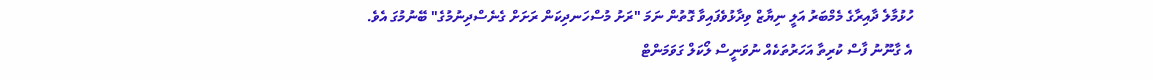ހުޅުމާލެ ދާއިރާގެ މެމްބަރު އަލީ ނިޔާޒް ވިދާޅުވެފައިވާ ގޮތުން ނަމަ "ރަށު މުސްހަނދިކަން ރަށަށް ގެނެސްދިނުމުގެ" ބޭނުމުގަ އެވެ.
އެ ގާނޫނު ފާސް ކުރިތާ އަހަރުތަކެއް ނުވަނީސް ލޯކަލް ގަވަމަންޓް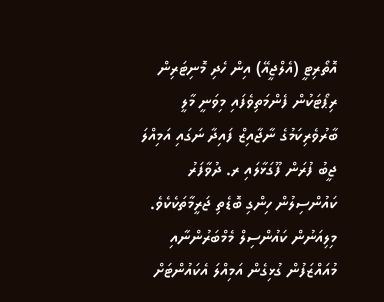އޮތޯރިޓީ (އެލްޖީއޭ) އިން ހެދި މޮނިޓަރިން ރިޕޯޓަކުން ފެންމަތިވެފައި މިވަނީ މާލީ ބާރުވެރިކަމުގެ ނާޖާއިޒް ފައިދާ ނަގައި އަމިއްލަ ޖީބު ފުރަން ފޫގަޅާލައި ރ. ދުވާފަރު ކައުންސިލުން ހިންގި ބޮޑެތި ޖަރީމާތަކެކެވެ. މިލިއަނުން ކައުންސިލް މެމްބަރުންނާއި މުއައްޒަފުން ގުޅިގެން އަމިއްލަ އެކައުންޓަށް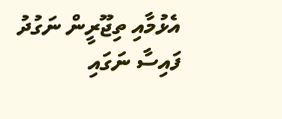އެޅުމާއި ތިޖޫރީން ނަގުދު ފައިސާ ނަގައި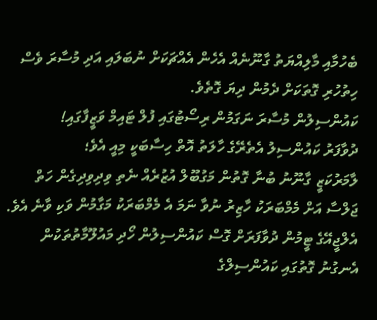ބެހުމާއި މާލިއްޔަތު ގާނޫނެއް އެހެން އެއްޗަކަށް ނުބަލައި އަދި މުސާރަ ވެސް ހިތުހުރި ގޮތަކަށް ދެމުން ދިޔަ ގޮތެވެ.
ކައުންސިލުން މުސާރަ ނަގަމުން ރިސޯޓުގައި ފުލް ޓައިމް ވަޒީފާގައި!
ދުވާފަރު ކައުންސިލު އެތެރޭގެ ހާލަތު އޮތް ހިސާބަކީ މިއީ އެވެ؛
ލާމަރުކަޒީ ގާނޫނު ބުނާ ގޮތުން މަގުބޫލް އުޒުރެއް ނެތި ވިދިވިދިގެން ހަތް ޖަލްސާ އަށް މެމްބަރަކު ހާޒިރު ނުވާ ނަމަ އެ މެމްބަރަކު މަގާމުން ވަކި ވާނެ އެވެ.
އެލްޖީއޭގެ ޓީމުން ދުވާފަރަށް ގޮސް ކައުންސިލުން ހޯދި މައުލޫމާތުތަކުން އެނގުނު ގޮތުގައި ކައުންސިލްގެ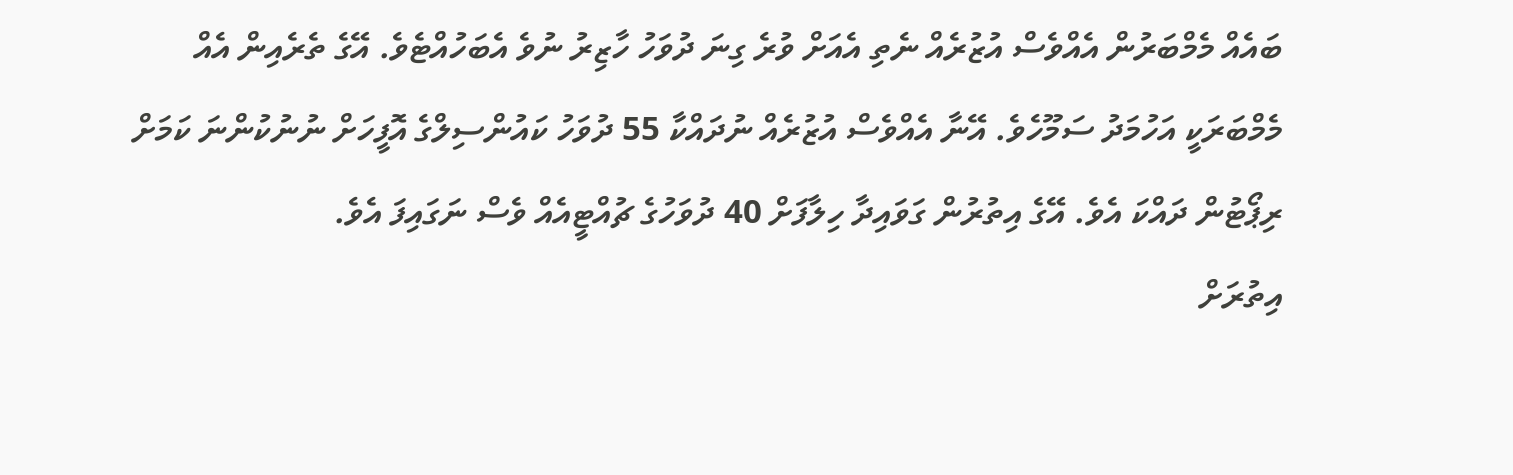ބައެއް މެމްބަރުން އެއްވެސް އުޒުރެއް ނެތި އެއަށް ވުރެ ގިނަ ދުވަހު ހާޒިރު ނުވެ އެބަހުއްޓެވެ. އޭގެ ތެރެއިން އެއް މެމްބަރަކީ އަހުމަދު ސަމޫހެވެ. އޭނާ އެއްވެސް އުޒުރެއް ނުދައްކާ 55 ދުވަހު ކައުންސިލްގެ އޮފީހަށް ނުނުކުންނަ ކަމަށް ރިޕޯޓުން ދައްކަ އެވެ. އޭގެ އިތުރުން ގަވައިދާ ހިލާފަށް 40 ދުވަހުގެ ޗުއްޓީއެއް ވެސް ނަގައިފަ އެވެ.
އިތުރަށް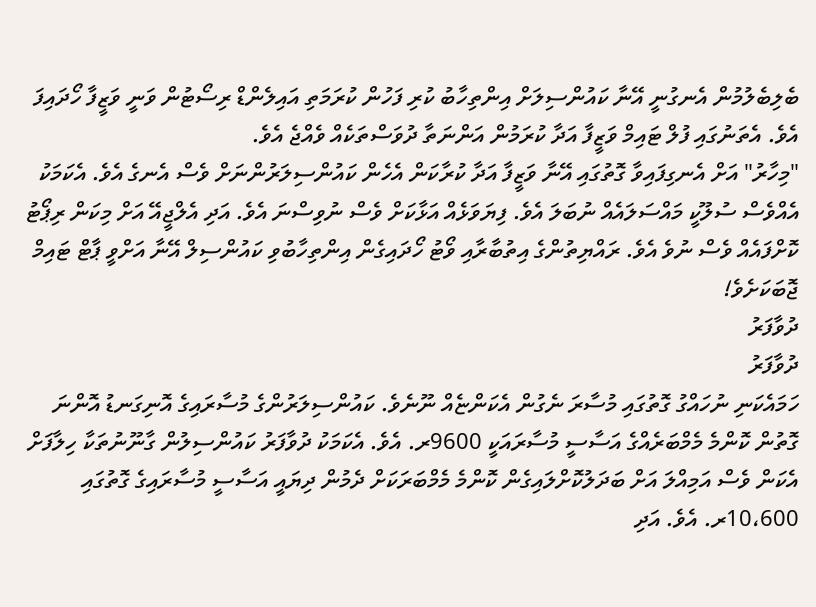ބެލިބެލުމުން އެނގުނީ އޭނާ ކައުންސިލަށް އިންތިހާބު ކުރި ފަހުން ކުރަމަތި އައިލެންޑް ރިސޯޓުން ވަނީ ވަޒީފާ ހޯދައިފަ އެވެ. އެތަނުގައި ފުލް ޓައިމް ވަޒީފާ އަދާ ކުރަމުން އަންނަތާ ދުވަސްތަކެއް ވެއްޖެ އެވެ.
"މިހާރު" އަށް އެނގިފައިވާ ގޮތުގައި އޭނާ ވަޒީފާ އަދާ ކުރާކަން އެހެން ކައުންސިލަރުންނަށް ވެސް އެނގެ އެވެ. އެކަމަކު އެއްވެސް ސުލޫކީ މައްސަލައެއް ނުބަލަ އެވެ. ފިޔަވަޅެއް އަޅާކަށް ވެސް ނުވިސްނަ އެވެ. އަދި އެލްޖީއޭ އަށް މިކަން ރިޕޯޓު ކޮށްފައެއް ވެސް ނުވެ އެވެ. ރައްޔިތުންގެ އިތުބާރާއި ވޯޓު ހޯދައިގެން އިންތިހާބުވި ކައުންސިލް އޭނާ އަށްވީ ޕާޓް ޓައިމް ޖޮބަކަށެވެ!
ދުވާފަރު
ދުވާފަރު
ހަމައެކަނި ނުހައްގު ގޮތުގައި މުސާރަ ނެގުން އެކަންޏެއް ނޫނެވެ. ކައުންސިލަރުންގެ މުސާރައިގެ އޮނިގަނޑު އޮންނަ ގޮތުން ކޮންމެ މެމްބަރެއްގެ އަސާސީ މުސާރައަކީ 9600ރ. އެވެ. އެކަމަކު ދުވާފަރު ކައުންސިލުން ގާނޫނުތަކާ ހިލާފަށް އެކަން ވެސް އަމިއްލަ އަށް ބަދަލުކޮށްލައިގެން ކޮންމެ މެމްބަރަކަށް ދެމުން ދިޔައީ އަސާސީ މުސާރައިގެ ގޮތުގައި 10،600ރ. އެވެ. އަދި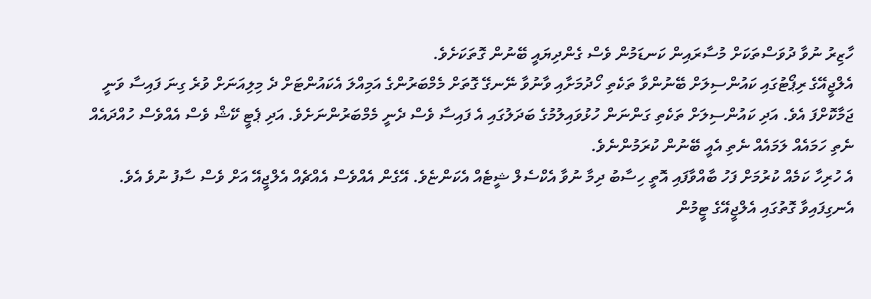ހާޒިރު ނުވާ ދުވަސްތަކަށް މުސާރައިން ކަނޑަމުން ވެސް ގެންދިޔައީ ބޭނުން ގޮތަކަށެވެ.
އެލްޖީއޭގެ ރިޕޯޓުގައި ކައުންސިލަށް ބޭނުންވާ ތަކެތި ހޯދުމަށާއި ވާނުވާ ނޭނގޭ ގޮތަށް މެމްބަރުންގެ އަމިއްލަ އެކައުންޓަށް ދެ މިލިއަނަށް ވުރެ ގިނަ ފައިސާ ވަނީ ޖަމާކޮށްފަ އެވެ. އަދި ކައުންސިލަށް ތަކެތި ގަންނަން ހުޅުވައިލުމުގެ ބަދަލުގައި އެ ފައިސާ ވެސް ދެނީ މެމްބަރުންނަށެވެ. އަދި ޕެޓީ ކޭޝް ވެސް އެއްވެސް ހުއްދައެއް ނެތި ހަމައެއް ލަމައެއް ނެތި އެއީ ބޭނުން ކުރަމުންނެވެ.
އެ ހުރިހާ ކަމެއް ކުރުމަށް ފަހު ބާއްވާފައި އޮތީ ހިސާބު ދިމާ ނުވާ އެކްސެލް ޝީޓެއް އެކަންޏެވެ. އޭގެން އެއްވެސް އެއްޗެއް އެލްޖީއޭ އަށް ވެސް ސާފު ނުވެ އެވެ.
އެނގިފައިވާ ގޮތުގައި އެލްޖީއޭގެ ޓީމުން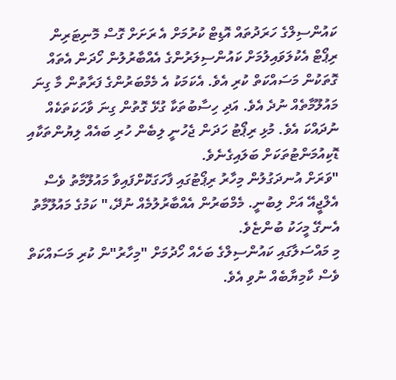ކައުންސިލްގެ ހަރަދުތައް އޮޑިޓް ކުރުމަށް އެ ރަށަށް ގޮސް މޮނިޓަރިން ރިޕޯޓް އެކުލަވައިލުމަށް ކައުންސިލަރުންގެ އެއްބާރުލުން ހޯދަން އެތައް ގޮތަކުން މަސައްކަތް ކުރި އެވެ. އެކަމަކު އެ މެމްބަރުންގެ ފަރާތުން މާ ގިނަ މައުލޫމާތެއް ނުދެ އެވެ. އަދި ހިސާބުތަކާ ގުޅޭ ގޮތުން ގިނަ ވާހަކަތަކެއް ނުދައްކަ އެވެ. މުޅި ރިޕޯޓު ހަދަން ޖެހުނީ ލިބެން ހުރި ބައެއް ލިޔުންތަކާއި ޑޮކިއުމަންޓުތަކަށް ބަލައިގެނެވެ.
"ވަރަށް އުނދަގުލުން މިހާރު ރިޕޯޓުގައި ފާހަގަކޮށްފައިވާ މައުލޫމާތު ވެސް އެލްޖީއޭ އަށް ލިބުނީ. މެމްބަރުން އެއްބާރުލުމެއް ނުދޭ،" ކަމުގެ މައުލޫމާތު އެނގޭ މީހަކު ބުންޏެވެ.
މި މައްސަލާގައި ކައުންސިލްގެ ބަހެއް ހޯދުމަށް "މިހާރު"ން ކުރި މަސައްކަތް ވެސް ކާމިޔާބެއް ނުވި އެވެ.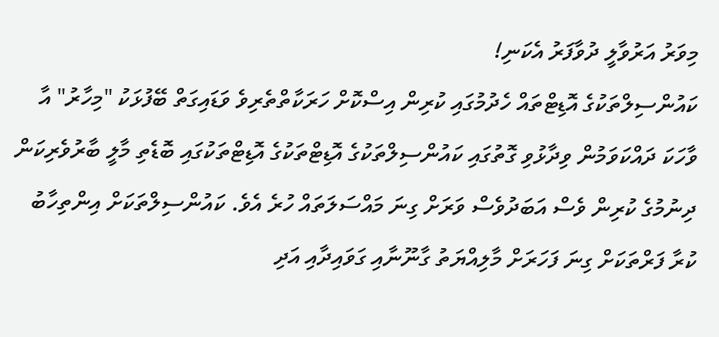މިވަރު އަރުވާލީ ދުވާފަރު އެކަނި!
ކައުންސިލްތަކުގެ އޮޑިޓްތައް ހެދުމުގައި ކުރިން އިސްކޮށް ހަރަކާތްތެރިވެ ވަޑައިގަތް ބޭފުޅަކު "މިހާރު" އާ ވާހަކަ ދައްކަވަމުން ވިދާޅުވި ގޮތުގައި ކައުންސިލްތަކުގެ އޮޑިޓްތަކުގެ އޮޑިޓްތަކުގައި ބޮޑެތި މާލީ ބާރުވެރިކަން ދިނުމުގެ ކުރިން ވެސް އަބަދުވެސް ވަރަށް ގިނަ މައްސަލަތައް ހުރެ އެވެ. ކައުންސިލްތަކަށް އިންތިހާބު ކުރާ ފަރްތަކަށް ގިނަ ފަހަރަށް މާލިއްޔަތު ގާނޫނާއި ގަވައިދާއި އަދި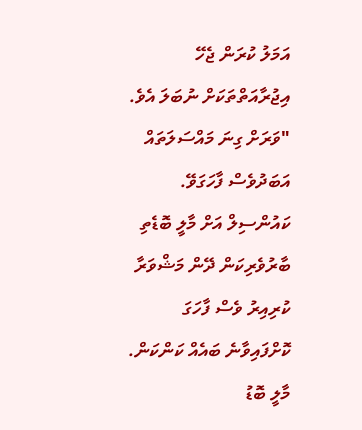އަމަލު ކުރަން ޖެހޭ އިޖުރާއަތްތަކަށް ނުބަލަ އެވެ.
"ވަރަށް ގިނަ މައްސަލަތައް އަބަދުވެސް ފާހަގަވޭ. ކައުންސިލް އަށް މާލީ ބޮޑެތި ބާރުވެރިކަން ދޭން މަޝްވަރާ ކުރިއިރު ވެސް ފާހަގަ ކޮށްފައިވާނެ ބައެއް ކަންކަން. މާލީ ބޮޑު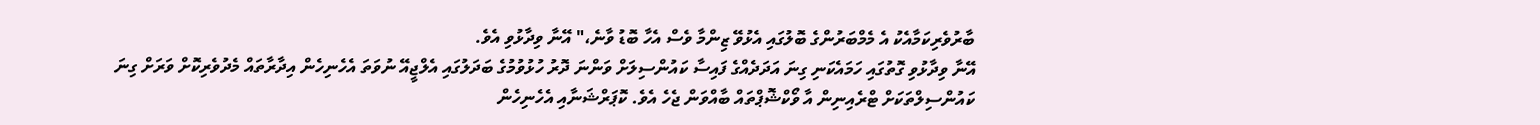ބާރުވެރިކަމާއެކު އެ މެމްބަރުންގެ ބޮލުގައި އެޅުވޭ ޒިންމާ ވެސް އެހާ ބޮޑު ވާނެ،" އޭނާ ވިދާޅުވި އެވެ.
އޭނާ ވިދާޅުވި ގޮތުގައި ހަމައެކަނި ގިނަ އަދަދެއްގެ ފައިސާ ކައުންސިލަށް ވަންނަ ދޮރު ހުޅުވުމުގެ ބަދަލުގައި އެލްޖީއޭ ނުވަތަ އެހެނިހެން އިދާރާތައް މެދުވެރިކޮށް ވަރަށް ގިނަ ކައުންސިލްތަކަށް ޓްރެއިނިން އާ ވޯކްޝޮޕްތައް ބާއްވަން ޖެހެ އެވެ. ކޮޕަރްޝަނާއި އެހެނިހެން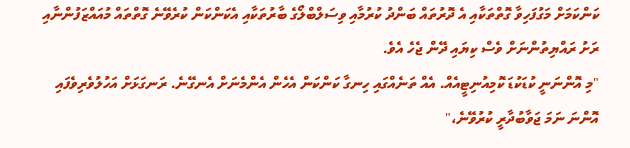ކަންކަމަށް މަގުފަހިވާ ގޮތްތަކާއި އެ ދޮރުތައް ބަންދު ކުރުމާއި ވިސަލްބްލޯގެ ބާރުތަކާއި އެކަންކަން ކުރެވޭނެ ގޮތްތައް މުއައްޒަފުންނާއި ރަށު ރައްޔިތުންނަށް ވެސް ކިޔައި ދޭން ޖެހެ އެވެ.
"މި އޮންނަނީ ކުޑަކުޑަ ކޮމިއުނިޓީއެއް. އެއް ތަނެއްގައި ހިނގާ ކަންކަން އެހެން އެންމެނަށް އެނގޭނެ. ރަނގަޅަށް އަހުލުވެރިވެފައި އޮންނަ ނަމަ ޖަވާބުދާރީ ކުރުވޭނެ،"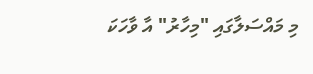މި މައްސަލާގައި "މިހާރު" އާ ވާހަކަ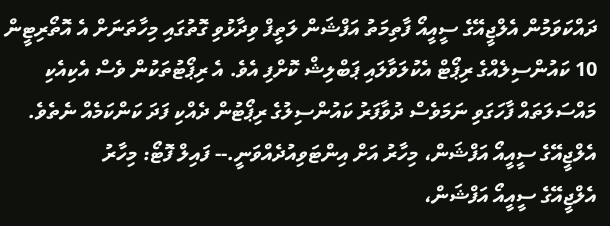ދައްކަވަމުން އެލްޖީއޭގެ ސީއީއޯ ފާތިމަތު އަފްޝަން ލަތީފް ވިދާޅުވި ގޮތުގައި މިހާތަނަށް އެ އޮތޯރިޓީން 10 ކައުންސިލެއްގެ ރިޕޯޓް އެކުލަވާލައި ޕަބްލިޝް ކޮށްފި އެވެ. އެ ރިޕޯޓުތަކުން ވެސް އެކިއެކި މައްސަލަތައް ފާހަގަވި ނަމަވެސް ދުވާފަރު ކައުންސިލުގެ ރިޕޯޓުން ދެއްކި ފަދަ ކަންކަމެއް ނެތެވެ.
އެލްޖީއޭގެ ސީއީއޯ އަފްޝަން، މިހާރު އަށް އިންޓަވިއުދެއްވަނީ.-- ފައިލް ފޮޓޯ: މިހާރު
އެލްޖީއޭގެ ސީއީއޯ އަފްޝަން،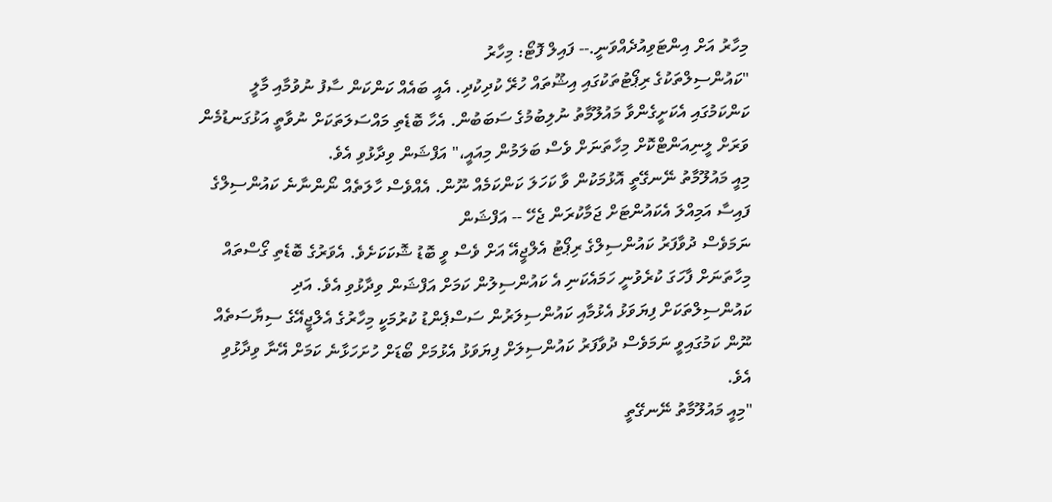މިހާރު އަށް އިންޓަވިއުދެއްވަނީ.-- ފައިލް ފޮޓޯ: މިހާރު
"ކައުންސިލްތަކުގެ ރިޕޯޓުތަކުގައި އިޝޫތައް ހުރޭ ކުދިކުދި. އެއީ ބައެއް ކަންކަން ސާފު ނުވުމާއި މާލީ ކަންކަމުގައި އެކަށީގެންވާ މައުލޫމާތު ނުލިބުމުގެ ސަބަބުން. އެހާ ބޮޑެތި މައްސަލަތަކަށް ނުވާތީ އަޅުގަނޑުމެން ވަރަށް ލީނިއަންޓްކޮށް މިހާތަނަށް ވެސް ބަލަމުން މިއައީ،" އަފްޝަން ވިދާޅުވި އެވެ.
މިއީ މައުލޫމާތު ނޭނގޭތީ އޮޅުމަކުން ވާ ކަހަލަ ކަންކަމެއް ނޫން. އެއްވެސް ހާލަތެއް ނޯންނާނެ ކައުންސިލްގެ ފައިސާ އަމިއްލަ އެކައުންޓަށް ޖަމާކުރަން ޖެހޭ -- އަފްޝަން
ނަމަވެސް ދުވާފަރު ކައުންސިލްގެ ރިޕޯޓު އެލްޖީއޭ އަށް ވެސް ވީ ބޮޑު ޝޮކަކަށެވެ. އެވަރުގެ ބޮޑެތި ގޯސްތައް މިހާތަނަށް ފާހަގަ ކުރެވުނީ ހަމައެކަނި އެ ކައުންސިލުން ކަމަށް އަފްޝަން ވިދާޅުވި އެވެ. އަދި ކައުންސިލްތަކަށް ފިޔަވަޅު އެޅުމާއި ކައުންސިލަރުން ސަސްޕެންޑު ކުރުމަކީ މިހާރުގެ އެލްޖީއޭގެ ސިޔާސަތެއް ނޫން ކަމުގައިވީ ނަމަވެސް ދުވާފަރު ކައުންސިލަށް ފިޔަވަޅު އެޅުމަށް ބޯޑަށް ހުށަހަޅާނެ ކަމަށް އޭނާ ވިދާޅުވި އެވެ.
"މިއީ މައުލޫމާތު ނޭނގޭތީ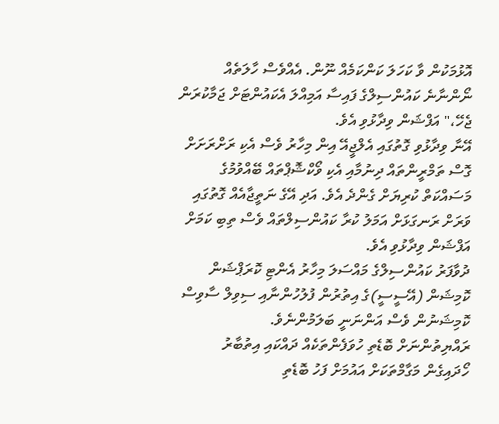އޮޅުމަކުން ވާ ކަހަލަ ކަންކަމެއް ނޫން. އެއްވެސް ހާލަތެއް ނޯންނާނެ ކައުންސިލްގެ ފައިސާ އަމިއްލަ އެކައުންޓަށް ޖަމާކުރަން ޖެހޭ،" އަފްޝަން ވިދާޅުވި އެވެ.
އޭނާ ވިދާޅުވި ގޮތުގައި އެލްޖީއޭ އިން މިހާރު ވެސް އެކި ރަށްރަށަށް ގޮސް ތަމްރީންތައް ދިނުމާއި އެކި ވޯކްޝޮޕްތައް ބޭއްވުމުގެ މަސައްކަތް ކުރިޔަށް ގެންދެ އެވެ. އަދި އޭގެ ނަތީޖާއެއް ގޮތުގައި ވަރަށް ރަނގަޅަށް އަމަލު ކުރާ ކައުންސިލްތައް ވެސް ތިބި ކަމަށް އަފްޝަން ވިދާޅުވި އެވެ.
ދުވާފަރު ކައުންސިލްގެ މައްސަލަ މިހާރު އެންޓި ކޮރަޕްޝަން ކޮމިޝަން (އޭސީސީ)ގެ އިތުރުން ފުލުހުންނާއި ސިވިލް ސާވިސް ކޮމިޝަނުން ވެސް އަންނަނީ ބަލަމުންނެވެ.
ރައްޔިތުންނަށް ބޮޑެތި ހުވަފެންތަކެއް ދައްކައި އިތުބާރު ހޯދައިގެން މަގާމްތަކަށް އައުމަށް ފަހު ބޮޑެތި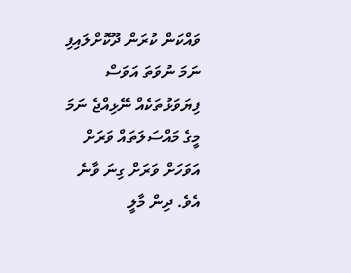ވައްކަން ކުރަން ދޫކޮށްލައިފި ނަމަ ނުވަތަ އަވަސް ފިޔަވަޅުތަކެއް ނޭޅިއްޖެ ނަމަ މީގެ މައްސަލަތައް ވަރަށް އަވަހަށް ވަރަށް ގިނަ ވާނެ އެވެ. ދިން މާލީ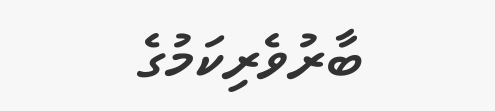ބާރުވެރިކަމުގެ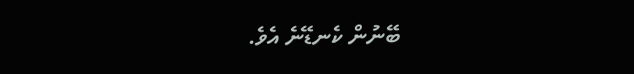ބޭނުން ކެނޑޭނެ އެވެ.